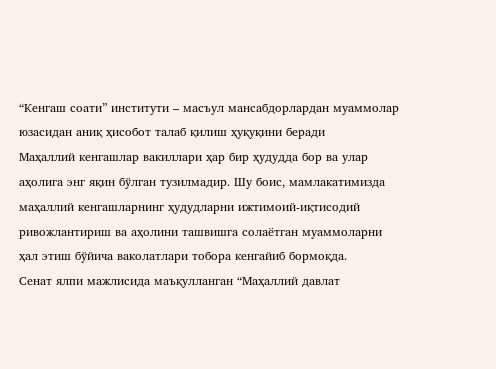“Кенгаш соати” институти – масъул мансабдорлардан муаммолар юзасидан аниқ ҳисобот талаб қилиш ҳуқуқини беради
Маҳаллий кенгашлар вакиллари ҳар бир ҳудудда бор ва улар аҳолига энг яқин бўлган тузилмадир. Шу боис, мамлакатимизда маҳаллий кенгашларнинг ҳудудларни ижтимоий-иқтисодий ривожлантириш ва аҳолини ташвишга солаётган муаммоларни ҳал этиш бўйича ваколатлари тобора кенгайиб бормоқда.
Сенат ялпи мажлисида маъқулланган “Маҳаллий давлат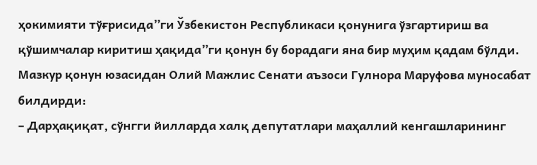ҳокимияти тўғрисида”ги Ўзбекистон Республикаси қонунига ўзгартириш ва қўшимчалар киритиш ҳақида”ги қонун бу борадаги яна бир муҳим қадам бўлди.
Мазкур қонун юзасидан Олий Мажлис Сенати аъзоси Гулнора Маруфова муносабат билдирди:
– Дарҳақиқат, сўнгги йилларда халқ депутатлари маҳаллий кенгашларининг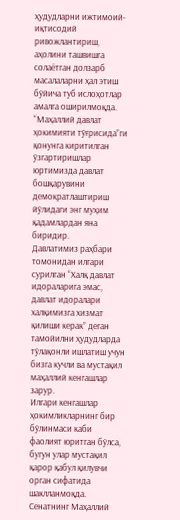ҳудудларни ижтимоий-иқтисодий ривожлантириш, аҳолини ташвишга солаётган долзарб масалаларни ҳал этиш бўйича туб ислоҳотлар амалга оширилмоқда.
“Маҳаллий давлат ҳокимияти тўғрисида”ги қонунга киритилган ўзгартиришлар юртимизда давлат бошқарувини демократлаштириш йўлидаги энг муҳим қадамлардан яна биридир.
Давлатимиз раҳбари томонидан илгари сурилган “Халқ давлат идораларига эмас, давлат идоралари халқимизга хизмат қилиши керак” деган тамойилни ҳудудларда тўлақонли ишлатиш учун бизга кучли ва мустақил маҳаллий кенгашлар зарур.
Илгари кенгашлар ҳокимликларнинг бир бўлинмаси каби фаолият юритган бўлса, бугун улар мустақил қарор қабул қилувчи орган сифатида шаклланмоқда.
Сенатнинг Маҳаллий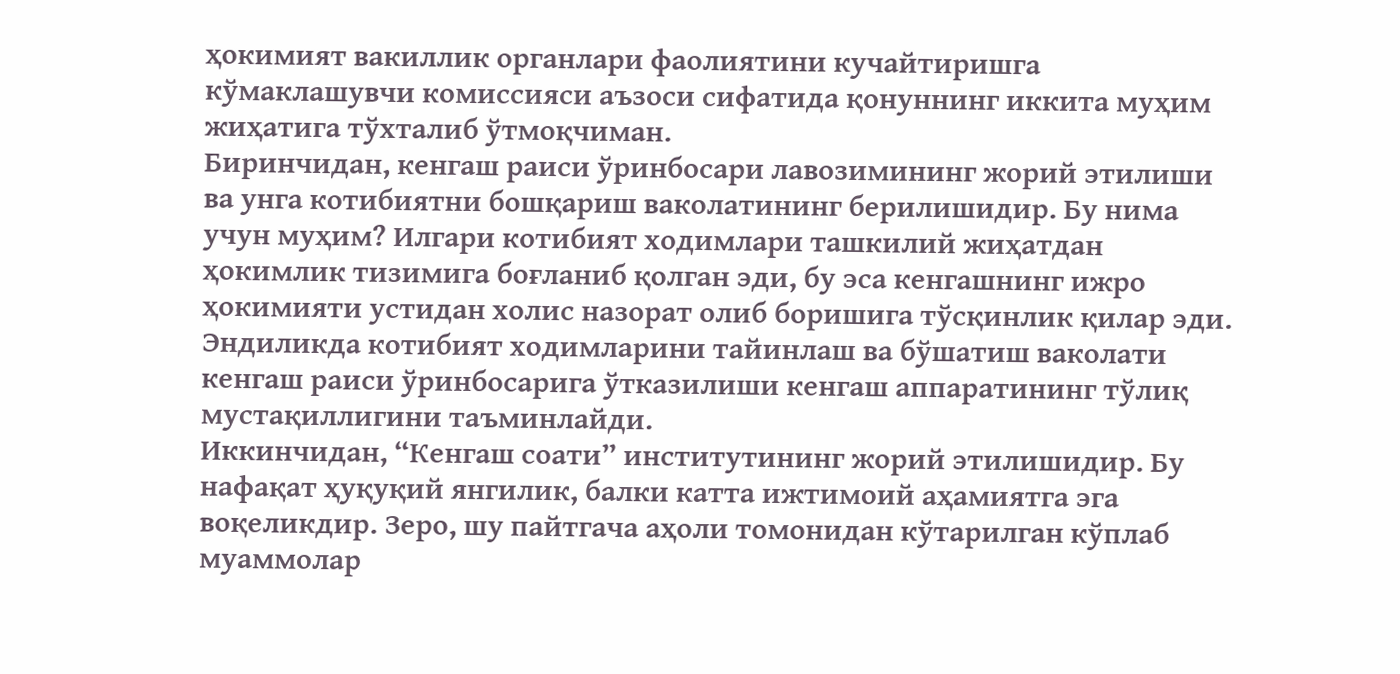ҳокимият вакиллик органлари фаолиятини кучайтиришга кўмаклашувчи комиссияси аъзоси сифатида қонуннинг иккита муҳим жиҳатига тўхталиб ўтмоқчиман.
Биринчидан, кенгаш раиси ўринбосари лавозимининг жорий этилиши ва унга котибиятни бошқариш ваколатининг берилишидир. Бу нима учун муҳим? Илгари котибият ходимлари ташкилий жиҳатдан ҳокимлик тизимига боғланиб қолган эди, бу эса кенгашнинг ижро ҳокимияти устидан холис назорат олиб боришига тўсқинлик қилар эди. Эндиликда котибият ходимларини тайинлаш ва бўшатиш ваколати кенгаш раиси ўринбосарига ўтказилиши кенгаш аппаратининг тўлиқ мустақиллигини таъминлайди.
Иккинчидан, “Кенгаш соати” институтининг жорий этилишидир. Бу нафақат ҳуқуқий янгилик, балки катта ижтимоий аҳамиятга эга воқеликдир. Зеро, шу пайтгача аҳоли томонидан кўтарилган кўплаб муаммолар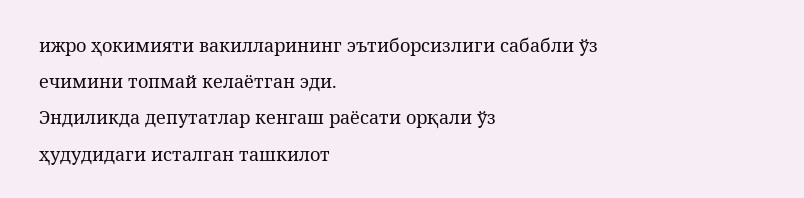ижро ҳокимияти вакилларининг эътиборсизлиги сабабли ўз ечимини топмай келаётган эди.
Эндиликда депутатлар кенгаш раёсати орқали ўз ҳудудидаги исталган ташкилот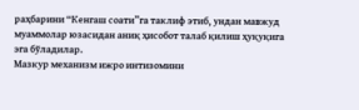раҳбарини “Кенгаш соати”га таклиф этиб, ундан мавжуд муаммолар юзасидан аниқ ҳисобот талаб қилиш ҳуқуқига эга бўладилар.
Мазкур механизм ижро интизомини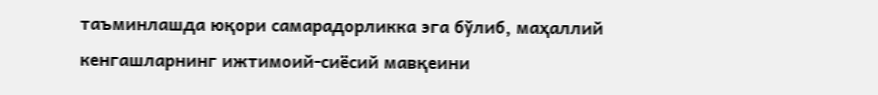таъминлашда юқори самарадорликка эга бўлиб, маҳаллий кенгашларнинг ижтимоий-сиёсий мавқеини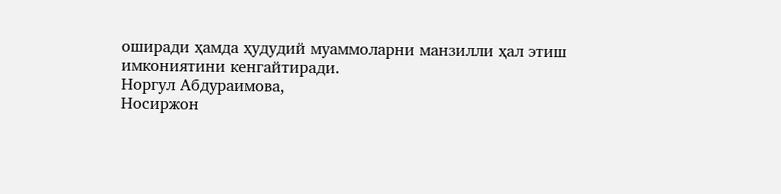оширади ҳамда ҳудудий муаммоларни манзилли ҳал этиш имкониятини кенгайтиради.
Норгул Абдураимова,
Носиржон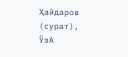Ҳайдаров (сурат),
ЎзА